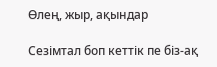Өлең, жыр, ақындар

Сезімтал боп кеттік пе біз-ақ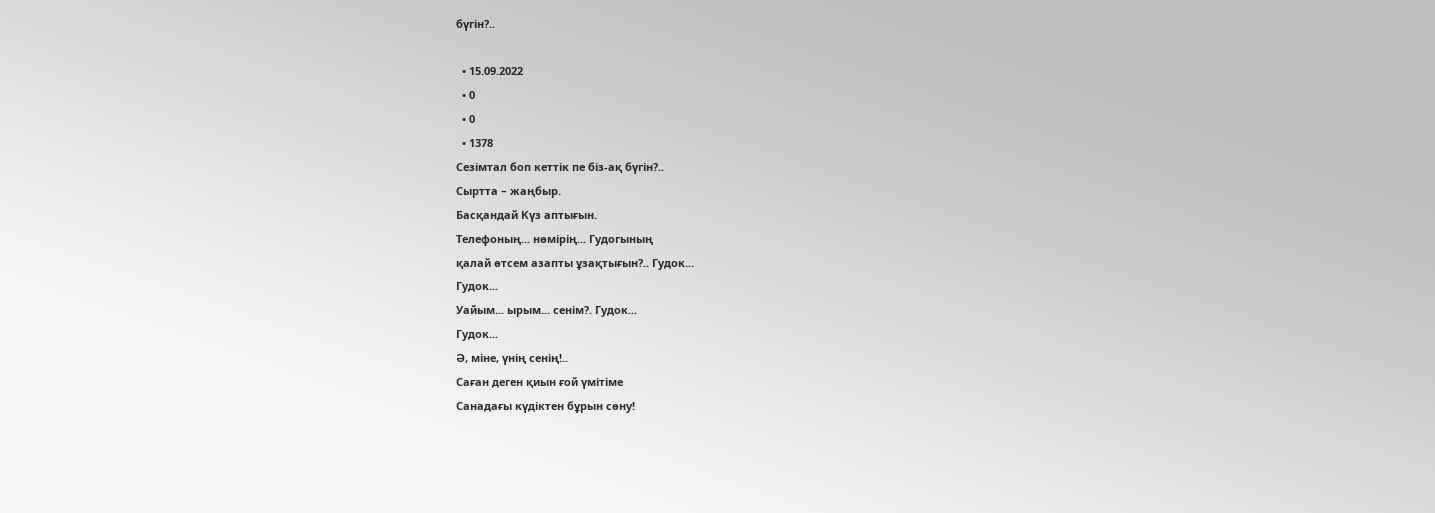бүгін?..

  • 15.09.2022
  • 0
  • 0
  • 1378
Сезімтал боп кеттік пе біз-ақ бүгін?..
Сыртта – жаңбыр.
Басқандай Күз аптығын.
Телефоның... нөмірің... Гудогының
қалай өтсем азапты ұзақтығын?.. Гудок...
Гудок...
Уайым... ырым... сенім?. Гудок...
Гудок...
Ә, міне, үнің сенің!..
Саған деген қиын ғой үмітіме
Санадағы күдіктен бұрын сөну!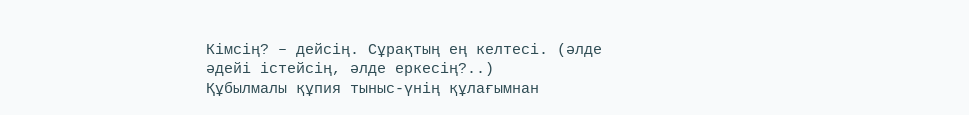Кімсің? – дейсің. Сұрақтың ең келтесі. (әлде
әдейі істейсің, әлде еркесің?..)
Құбылмалы құпия тыныс-үнің құлағымнан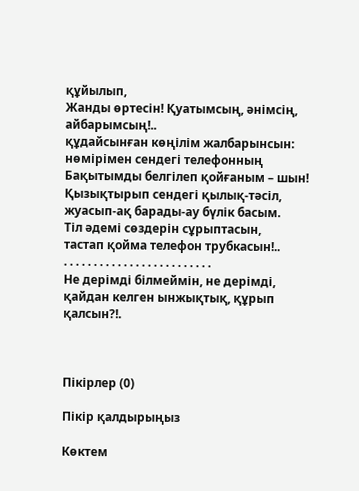құйылып,
Жанды өртесін! Қуатымсың, әнімсің, айбарымсың!..
құдайсынған көңілім жалбарынсын:
нөмірімен сендегі телефонның
Бақытымды белгілеп қойғаным – шын!
Қызықтырып сендегі қылық-тәсіл,
жуасып-ақ барады-ау бүлік басым.
Тіл әдемі сөздерін сұрыптасын,
тастап қойма телефон трубкасын!..
. . . . . . . . . . . . . . . . . . . . . . . . .
Не дерімді білмеймін, не дерімді,
қайдан келген ынжықтық, құрып қалсын?!.



Пікірлер (0)

Пікір қалдырыңыз

Көктем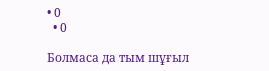• 0
  • 0

Болмаса да тым шұғыл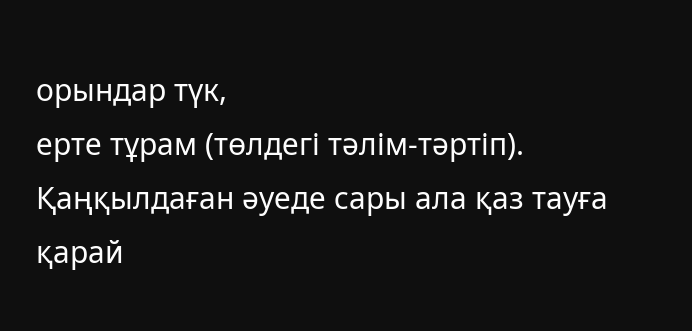орындар түк,
ерте тұрам (төлдегі тәлім-тәртіп).
Қаңқылдаған әуеде сары ала қаз тауға
қарай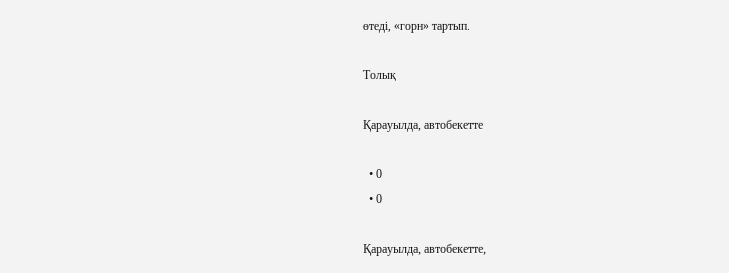өтеді, «горн» тартып.

Толық

Қарауылда, автобекетте

  • 0
  • 0

Қарауылда, автобекетте,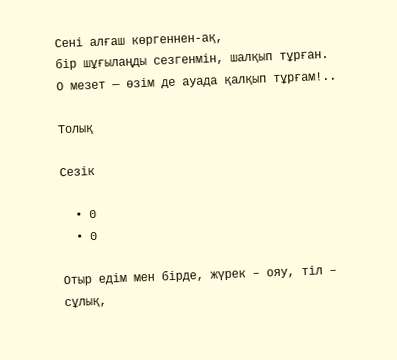Сені алғаш көргеннен-ақ,
бір шұғылаңды сезгенмін, шалқып тұрған.
О мезет — өзім де ауада қалқып тұрғам!..

Толық

Сезік

  • 0
  • 0

Отыр едім мен бірде, жүрек – ояу, тіл – сұлық,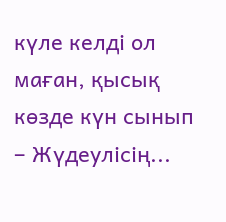күле келді ол маған, қысық көзде күн сынып
– Жүдеулісің...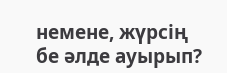немене, жүрсің бе әлде ауырып?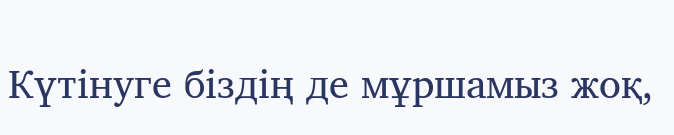Күтінуге біздің де мұршамыз жоқ,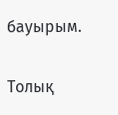бауырым.

Толық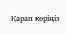Қарап көріңіз